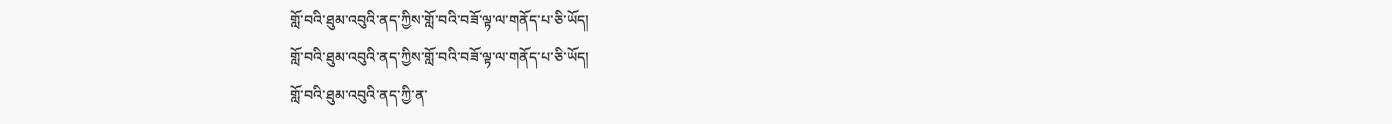གློ་བའི་ཐུམ་འབུའི་ནད་ཀྱིས་གློ་བའི་བཟོ་ལྟ་ལ་གནོད་པ་ཅི་ཡོད།
གློ་བའི་ཐུམ་འབུའི་ནད་ཀྱིས་གློ་བའི་བཟོ་ལྟ་ལ་གནོད་པ་ཅི་ཡོད།
གློ་བའི་ཐུམ་འབུའི་ནད་ཀྱི་ན་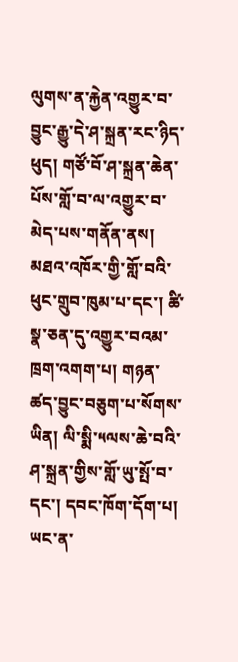ལུགས་ན་རྐྱེན་འགྱུར་བ་བྱུང་རྒྱུ་དེ་ཤ་སྐྲན་རང་ཉིད་ཕུད། གཙོ་བོ་ཤ་སྐྲན་ཆེན་པོས་གློ་བ་ལ་འགྱུར་བ་མེད་པས་གནོན་ནས། མཐའ་འཁོར་གྱི་གློ་བའི་ཕུང་གྲུབ་ཁུམ་པ་དང་། ཚི་སྣ་ཅན་དུ་འགྱུར་བའམ་ཁྲག་འགག་པ། གཉན་ཚད་བྱུང་བཅུག་པ་སོགས་ཡིན། ལི་སྨི་༥ལས་ཆེ་བའི་ཤ་སྐྲན་གྱིས་གློ་ཡུ་སྤོ་བ་དང་། དབང་ཁོག་དོག་པ། ཡང་ན་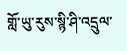གློ་ཡུ་རུས་སྙི་ཤི་འདྲུལ་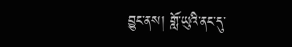བྱུང་ནས། གློ་ཡུའི་ནང་དུ་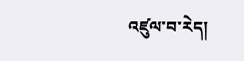འཛུལ་བ་རེད།